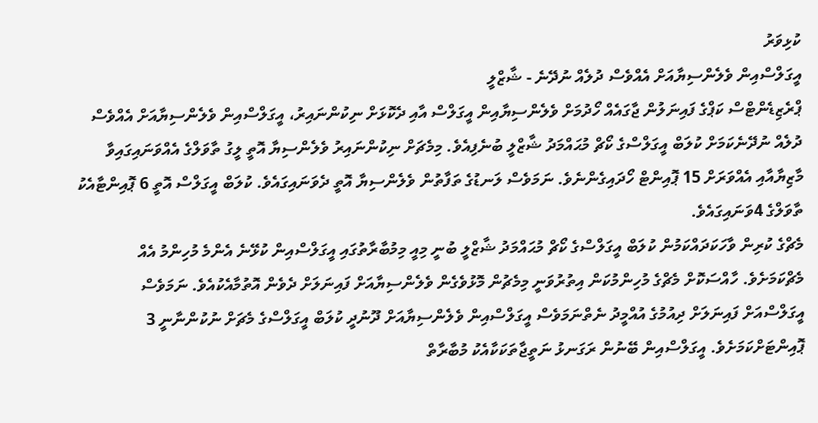ކުޅިވަރު
އީގަލްސްއިން ވެލެންސިޔާއަށް އެއްވެސް ދުލެއް ނުދޭނެ - ޝާޒްލީ
ޕްރެޒިޑެންޓްސް ކަޕްގެ ފައިނަލުން ޖާގައެއް ހޯދުމަށް ވެލެންސިޔާއިން އީގަލްސް އާއި ދެކޮޅަށް ނިކުންނައިރު، އީގަލްސްއިން ވެލެންސިޔާއަށް އެއްވެސް ދުލެއް ނުދޭނެކަމަށް ކުލަބް އީގަލްސްގެ ކޯޗް މުޙައްމަދު ޝާޒްލީ ބުނެފިއެވެ. މިމެޗަށް ނިކުންނައިރު ވެލެންސިޔާ އޮތީ ލީގު ތާވަލްގެ އެއްވަނައިގައިވާ މާޒިޔާއާއި އެއްވަރަށް 15 ޕޮއިންޓް ހޯދައިގެންނެވެ. ނަމަވެސް ލަނޑުގެ ތަފާތުން ވެލެންސިޔާ އޮތީ ދެވަނައިގައެވެ. ކުލަބް އީގަލްސް އޮތީ 6 ޕޮއިންޓާއެކު ތާވަލްގެ 4ވަނައިގައެވެ.
މެޗްގެ ކުރިން ވާހަކަދައްކަމުން ކުލަބް އީގަލްސްގެ ކޯޗް މުޙައްމަދު ޝާޒްލީ ބުނީ މިއީ މިމުބާރާތުގައި އީގަލްސްއިން ކުޅޭނެ އެންމެ މުހިންމު އެއް މެޗްކަމަށެވެ. ހާއްސަކޮށް މެޗްގެ މުހިންމުކަން އިތުރުވަނީ މިމެޗުން މޮޅުވެގެން ވެލެންސިޔާއަށް ފައިނަލަށް ދެވެން އޮތުމާއެކުއެވެ. ނަމަވެސް އީގަލްސްއަށް ފައިނަލަށް ދިއުމުގެ އުއްމީދު ނެތްނަމަވެސް އީގަލްސްއިން ވެލެންސިޔާއަށް ދޫނުދީ ކުލަބް އީގަލްސްގެ މެޗަށް ނުކުންނާނީ 3 ޕޮއިންޓަށްކަމަށެވެ. އީގަލްސްއިން ބޭނުން ރަގަނޅު ނަތީޖާތަކަކާއެކު މުބާރާތް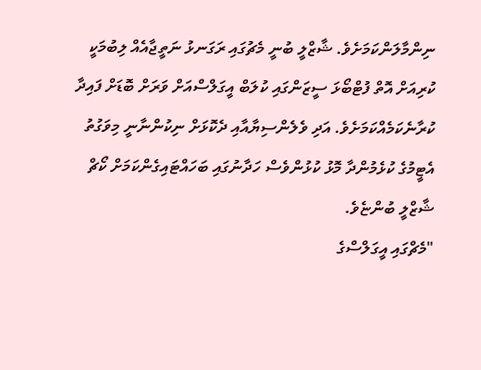ނިންމާލަންކަމަށެވެ. ޝާޒްލީ ބުނީ މެޗުގައި ރަގަނޅު ނަތީޖާއެއް ލިބުމަކީ ކުރިއަށް އޮތް ފުޓްބޯޅަ ސީޒަންގައި ކުލަބް އީގަލްސްއަށް ވަރަށް ބޮޑަށް ފައިދާ ކުރާނެކަމެއްކަމަށެވެ. އަދި ވެލެންސިޔާއާއި ދެކޮޅަށް ނިކުންނާނީ މިވަގުތު އެޓީމުގެ ކުޅެމުންދާ މޮޅު ކުޅުންވެސް ހަދާނުގައި ބަހައްޓައިގެންކަމަށް ކޯޗް ޝާޒްލީ ބުންޏެވެ.
"މެޗްގައި އީގަލްސްގެ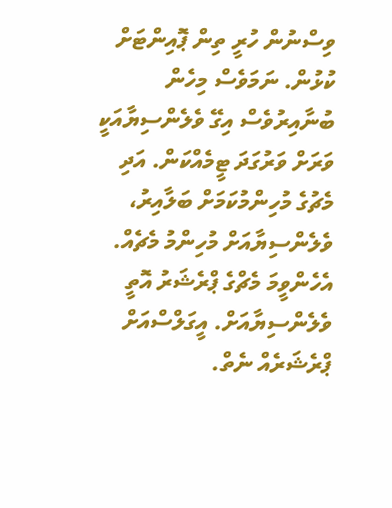ވިސްނުން ހުރީ ތިން ޕޮއިންޓަށް ކުޅުން. ނަމަވެސް މިހެން ބުނާއިރުވެސް އިގޭ ވެލެންސިޔާއަކީ ވަރަށް ވަރުގަދަ ޓީމެއްކަން. އަދި މެޗުގެ މުހިންމުކަމަށް ބަލާއިރު، ވެލެންސިޔާއަށް މުހިންމު މެޗެއް. އެހެންވީމަ މެޗްގެ ޕްރެޝަރު އޮތީ ވެލެންސިޔާއަށް. އީގަލްސްއަށް ޕްރެޝަރެއް ނެތް.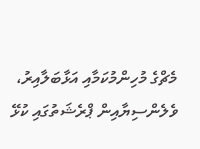މެޗްގެ މުހިންމުކަމާއި އަޅާބަލާއިރު، ވެލެންސިޔާއިން ޕްރެޝަތުގައި ކުޅޭ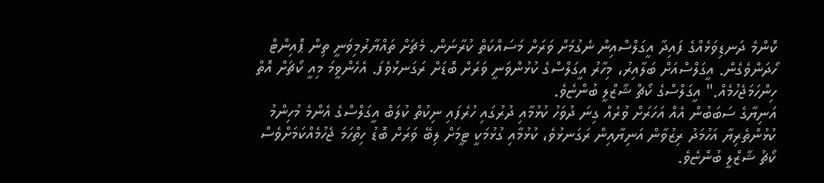ކޮންމެ ދަނޑިވަޅެއްގެ ފައިދާ އީގަލްސްއިން ނެގުމަށް ވަރަށް މަސައްކަތް ކުރާނަން. މެޗަށް ތައްޔާރުމިވަނީ ތިން ޕޮއިންޓް ހޯދަންވެގެން. އީގަލްސްއަށް ބަލާއިރު، މިހާރު އީގަލްސްގެ ކުޅުންވަނީ ވަރަށް ބޮޑަށް ރަގަނޅުވެފަ. އެހެންވީމަ މިއީ ކޯޗަށް އޮތް ހިންހަމަޖެހުމެއް." އީގަލްސްގެ ކޯޗް ޝާޒްލީ ބުންޏެވެ.
އަނިޔާގެ ސަބަބުން އެއް އަހަރަށް ވުރެއް ގިނަ ދުވަހު ކުޅުމާއި ދުރުގައި ހުރެފައި ނިކުތް ކުލަބް އީގަލްސްގެ އެންމެ މުހިންމު ކުޅުންތެރިޔާ އަހުމަދު ރިޒުވާން އަނިޔާއިން ރަގަނޅުވެ، ކުޅުމާއި ގުޅުމަކީ ޓީމަށް ލިބޭ ވަރަށް ބޮޑު ހިތްހަމަ ޖެހުމެއްކަމަށްވެސް ކޯޗު ޝާޒްލީ ބުންޏެވެ.